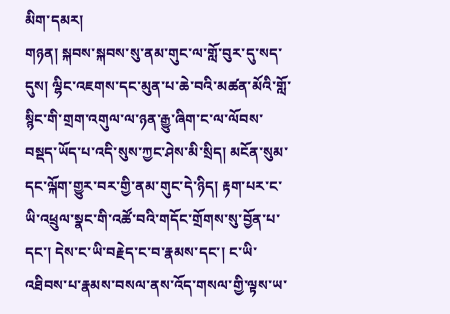མིག་དམར།
གཉན། སྐབས་སྐབས་སུ་ནམ་གུང་ལ་གློ་བུར་དུ་སད་དུས། ལྷིང་འཇགས་དང་མུན་པ་ཆེ་བའི་མཚན་མོའི་གློ་སྙིང་གི་གྲག་འགུལ་ལ་ཉན་རྒྱུ་ཞིག་ང་ལ་ལོབས་བསྡད་ཡོད་པ་འདི་སུས་ཀྱང་ཤེས་མི་སྲིད། མངོན་སུམ་དང་ལྐོག་གྱུར་བར་གྱི་ནམ་གུང་དེ་ཉིད། རྟག་པར་ང་ཡི་འཕྲུལ་སྣང་གི་འཚོ་བའི་གདོང་གྲོགས་སུ་བྱོན་པ་དང་། དེས་ང་ཡི་བརྗེད་ང་བ་རྣམས་དང་། ང་ཡི་འཐིབས་པ་རྣམས་བསལ་ནས་འོད་གསལ་གྱི་ལྟས་ཡ་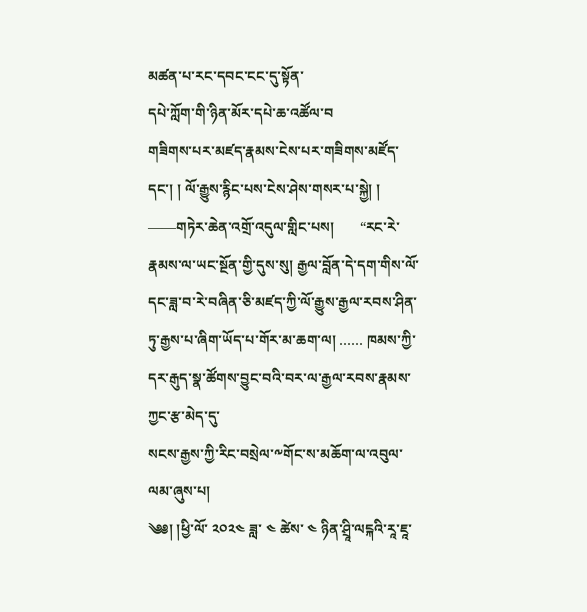མཚན་པ་རང་དབང་ངང་དུ་སྟོན་
དཔེ་ཀློག་གི་ཉིན་མོར་དཔེ་ཆ་འཚོལ་བ
གཟིགས་པར་མཛད་རྣམས་ངེས་པར་གཟིགས་མཛོད་དང་། ། ལོ་རྒྱུས་རྙིང་པས་ངེས་ཤེས་གསར་པ་སྐྱེ། ། ——གཏེར་ཆེན་འགྲོ་འདུལ་གླིང་པས།       “རང་རེ་རྣམས་ལ་ཡང་སྔོན་གྱི་དུས་སུ། རྒྱལ་བློན་དེ་དག་གིས་ལོ་དང་ཟླ་བ་རེ་བཞིན་ཅི་མཛད་ཀྱི་ལོ་རྒྱུས་རྒྱལ་རབས་ཤིན་ཏུ་རྒྱས་པ་ཞིག་ཡོད་པ་གོར་མ་ཆག་ལ། …… ཁམས་ཀྱི་དར་རྒུད་སྣ་ཚོགས་བྱུང་བའི་བར་ལ་རྒྱལ་རབས་རྣམས་ཀྱང་རྩ་མེད་དུ་
སངས་རྒྱས་ཀྱི་རིང་བསྲེལ་༸གོང་ས་མཆོག་ལ་འབུལ་ལམ་ཞུས་པ།
༄༅། །ཕྱི་ལོ་ ༢༠༢༤ ཟླ་ ༤ ཚེས་ ༤ ཉིན་ཤྲཱི་ལངྐའི་རཱ་ཇཱ་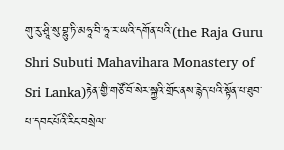གུ་རུ་ཤྲཱི་སུ་བྷུ་ཏི་མཧཱ་བི་ཧཱ་ར་ཡའི་དགོན་པའི་(the Raja Guru Shri Subuti Mahavihara Monastery of Sri Lanka)རྟེན་གྱི་གཙོ་བོ་སེར་སྐྱའི་གྲོང་ནས་རྙེད་པའི་སྟོན་པ་ཐུབ་པ་དབང་པོའི་རིང་བསྲེལ་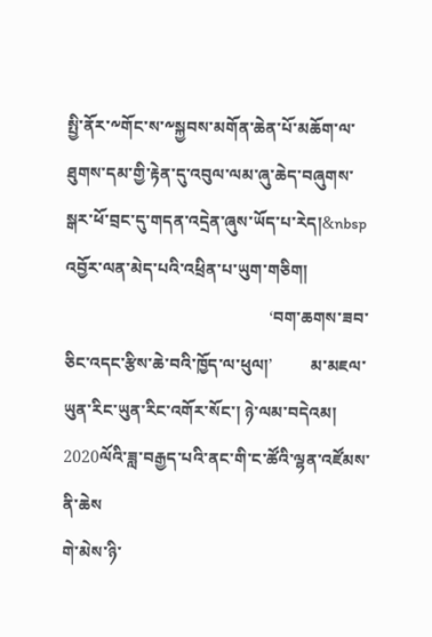སྤྱི་ནོར་༸གོང་ས་༸སྐྱབས་མགོན་ཆེན་པོ་མཆོག་ལ་ཐུགས་དམ་གྱི་རྟེན་དུ་འབུལ་ལམ་ཞུ་ཆེད་བཞུགས་སྒར་ཕོ་བྲང་དུ་གདན་འདྲེན་ཞུས་ཡོད་པ་རེད།&nbsp
འབྱོར་ལན་མེད་པའི་འཕྲིན་པ་ཡུག་གཅིག།
                                                 ‘བག་ཆགས་ཟབ་ཅིང་འདང་རྩིས་ཆེ་བའི་ཁྱོད་ལ་ཕུལ།’         མ་མཇལ་ཡུན་རིང་ཡུན་རིང་འགོར་སོང་། ཉེ་ལམ་བདེའམ། 2020ལོའི་ཟླ་བརྒྱད་པའི་ནང་གི་ང་ཚོའི་ལྷན་འཛོམས་ནི་ཆེས
གེ་མེས་ཉི་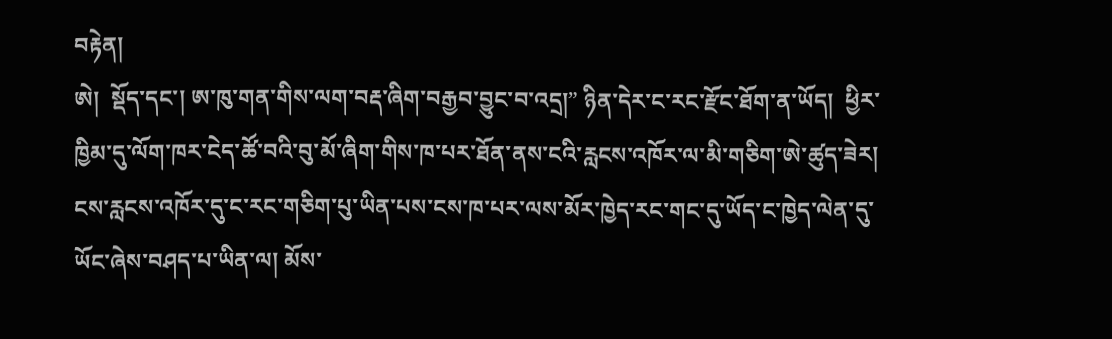བརྟེན།
ཨེ།  སྡོད་དང་། ཨ་ཁུ་གན་གིས་ལག་བརྡ་ཞིག་བརྒྱབ་བྱུང་བ་འདྲ།” ཉིན་དེར་ང་རང་རྫོང་ཐོག་ན་ཡོད།  ཕྱིར་ཁྱིམ་དུ་ལོག་ཁར་ངེད་ཚོ་བའི་བུ་མོ་ཞིག་གིས་ཁ་པར་ཐོན་ནས་ངའི་རླངས་འཁོར་ལ་མི་གཅིག་ཨེ་ཚུད་ཟེར།  ངས་རླངས་འཁོར་དུ་ང་རང་གཅིག་པུ་ཡིན་པས་ངས་ཁ་པར་ལས་མོར་ཁྱེད་རང་གང་དུ་ཡོད་ང་ཁྱེད་ལེན་དུ་ཡོང་ཞེས་བཤད་པ་ཡིན་ལ། མོས་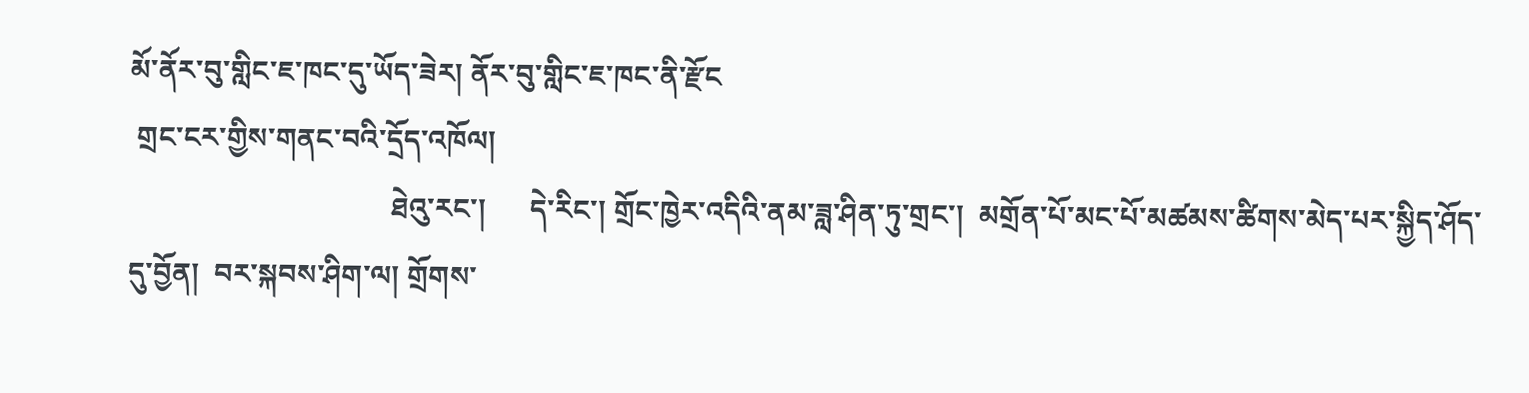མོ་ནོར་བུ་གླིང་ཇ་ཁང་དུ་ཡོད་ཟེར། ནོར་བུ་གླིང་ཇ་ཁང་ནི་རྫོང
 གྲང་ངར་གྱིས་གནང་བའི་དྲོད་འཁོལ།
                                    ཐེའུ་རང་།      དེ་རིང་། གྲོང་ཁྱེར་འདིའི་ནམ་ཟླ་ཤིན་ཏུ་གྲང་།  མགྲོན་པོ་མང་པོ་མཚམས་ཚིགས་མེད་པར་སྐྱིད་ཤོད་དུ་བྱོན།  བར་སྐབས་ཤིག་ལ། གྲོགས་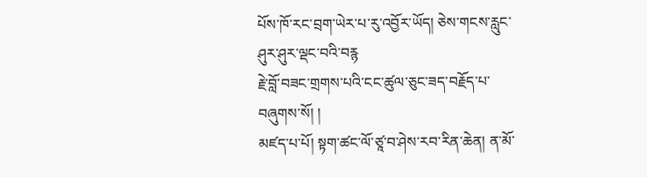པོས་ཁོ་རང་བྲག་ཡེར་པ་རུ་འབྱོར་ཡོད། ཅེས་གངས་རླུང་ཤུར་ཤུར་ལྡང་བའི་བརྙ
རྗེ་བློ་བཟང་གྲགས་པའི་ངང་ཚུལ་ཅུང་ཟད་བརྗོད་པ་བཞུགས་སོ། །
མཛད་པ་པོ། སྟག་ཚང་ལོ་ཙཱ་བ་ཤེས་རབ་རིན་ཆེན། ན་མོ་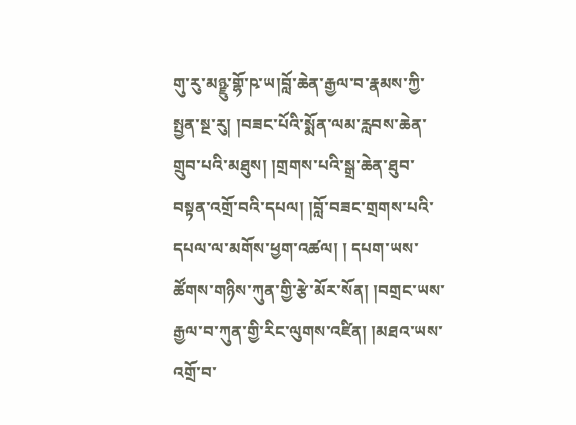གུ་རུ་མཉྫུ་གྷོ་ཥ་ཡ།བློ་ཆེན་རྒྱལ་བ་རྣམས་ཀྱི་སྤྱན་སྔ་རུ། །བཟང་པོའི་སྨོན་ལམ་རླབས་ཆེན་གྲུབ་པའི་མཐུས། །གྲགས་པའི་སྒྲ་ཆེན་ཐུབ་བསྟན་འགྲོ་བའི་དཔལ། །བློ་བཟང་གྲགས་པའི་དཔལ་ལ་མགོས་ཕྱག་འཚལ། ། དཔག་ཡས་ཚོགས་གཉིས་ཀུན་གྱི་རྩེ་མོར་སོན། །བགྲང་ཡས་རྒྱལ་བ་ཀུན་གྱི་རིང་ལུགས་འཛིན། །མཐའ་ཡས་འགྲོ་བ་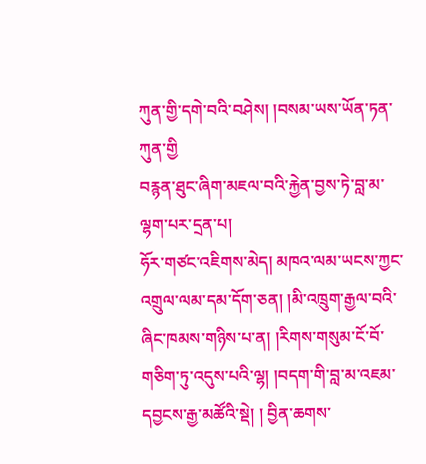ཀུན་གྱི་དགེ་བའི་བཤེས། །བསམ་ཡས་ཡོན་ཏན་ཀུན་གྱི
བརྙན་ཐུང་ཞིག་མཇལ་བའི་རྐྱེན་བྱས་ཏེ་བླ་མ་ལྷག་པར་དྲན་པ།
ཧོར་གཙང་འཇིགས་མེད། མཁའ་ལམ་ཡངས་ཀྱང་འགྲུལ་ལམ་དམ་དོག་ཅན། །མི་འཁྲུག་རྒྱལ་བའི་ཞིང་ཁམས་གཉིས་པ་ན། །རིགས་གསུམ་ངོ་བོ་གཅིག་ཏུ་འདུས་པའི་ལྷ། །བདག་གི་བླ་མ་འཇམ་དབྱངས་རྒྱ་མཚོའི་སྡེ། ། བྱིན་ཆགས་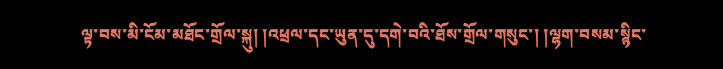ལྟ་བས་མི་ངོམ་མཐོང་གྲོལ་སྐུ། །འཕྲལ་དང་ཡུན་དུ་དགེ་བའི་ཐོས་གྲོལ་གསུང་། །ལྷག་བསམ་སྙིང་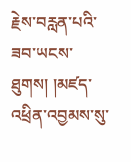རྗེས་བརླན་པའི་ཟབ་ཡངས་ཐུགས། །མཛད་འཕྲིན་འབྱམས་སུ་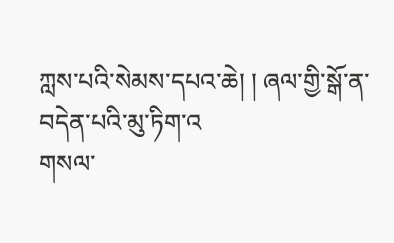ཀླས་པའི་སེམས་དཔའ་ཆེ། ། ཞལ་གྱི་སྒོ་ན་བདེན་པའི་མུ་ཏིག་འ
གསལ་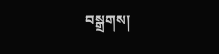བསྒྲགས།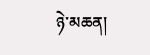ཉེ་མཆན།